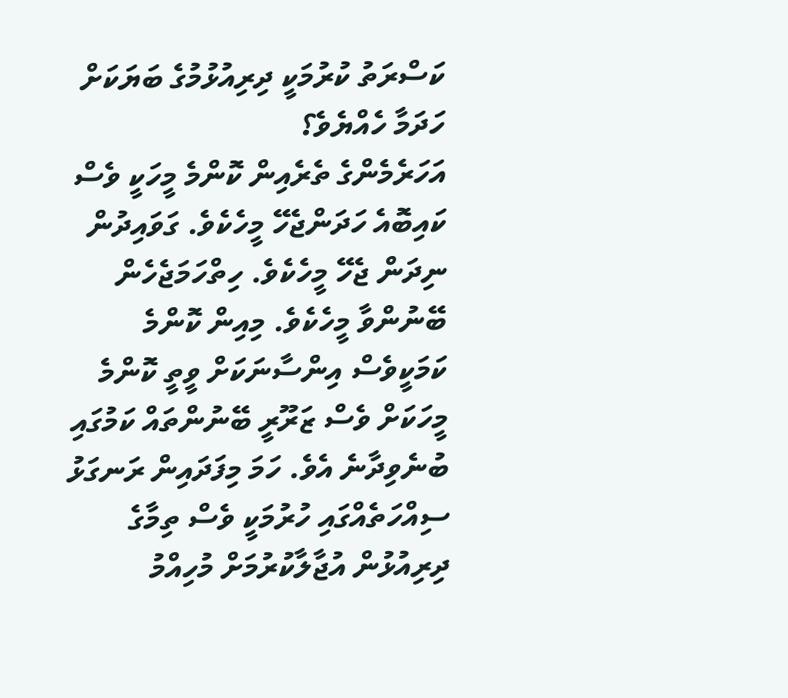ކަސްރަތު ކުރުމަކީ ދިރިއުޅުމުގެ ބަޔަކަށް ހަދަމާ ހެއްޔެވެ؟
އަހަރެމެންގެ ތެރެއިން ކޮންމެ މީހަކީ ވެސް ކައިބޮއެ ހަދަންޖެހޭ މީހެކެވެ. ގަވައިދުން ނިދަން ޖެހޭ މީހެކެވެ. ހިތްހަމަޖެހެން ބޭނުންވާ މީހެކެވެ. މިއިން ކޮންމެ ކަމަކީވެސް އިންސާނަކަށް ވީތީ ކޮންމެ މީހަކަށް ވެސް ޒަރޫރީ ބޭނުންތައް ކަމުގައި ބުނެވިދާނެ އެވެ. ހަމަ މިފަދައިން ރަނގަޅު ސިއްހަތެއްގައި ހުރުމަކީ ވެސް ތިމާގެ ދިރިއުޅުން އުޖާލާކުރުމަށް މުހިއްމު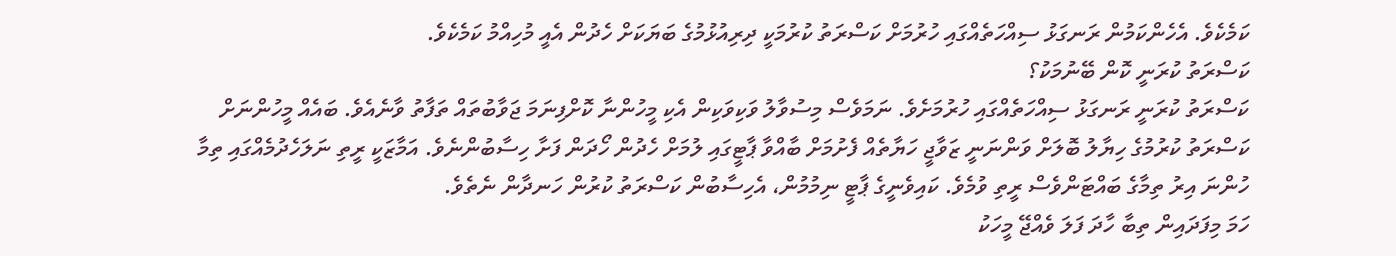ކަމެކެވެ. އެހެންކަމުން ރަނގަޅު ސިއްހަތެއްގައި ހުރުމަށް ކަސްރަތު ކުރުމަކީ ދިރިއުޅުމުގެ ބަޔަކަށް ހެދުން އެއީ މުހިއްމު ކަމެކެވެ.
ކަސްރަތު ކުރަނީ ކޮން ބޭނުމަކު؟
ކަސްރަތު ކުރަނީ ރަނގަޅު ސިއްހަތެއްގައި ހުރުމަށެވެ. ނަމަވެސް މިސުވާލު ވަކިވަކިން އެކި މީހުންނާ ކޮށްފިނަމަ ޖަވާބުތައް ތަފާތު ވާނެއެވެ. ބައެއް މީހުންނަށް ކަސްރަތު ކުރުމުގެ ހިޔާލު ބޮލަށް ވަންނަނީ ޒަވާޖީ ހަޔާތެއް ފެށުމަށް ބާއްވާ ޕާޓީގައި ލުމަށް ހެދުން ހޯދަން ފަށާ ހިސާބުންނެވެ. އަމާޒަކީ ރީތި ނަލަހެދުމެއްގައި ތިމާ ހުންނަ އިރު ތިމާގެ ބައްޓަންވެސް ރީތި ވުމެވެ. ކައިވެނީގެ ޕާޓީ ނިމުމުން، އެހިސާބުން ކަސްރަތު ކުރުން ހަނދާން ނެތެވެ.
ހަމަ މިފަދައިން ތިބާ ހާދަ ފަލަ ވެއްޖޭ މީހަކު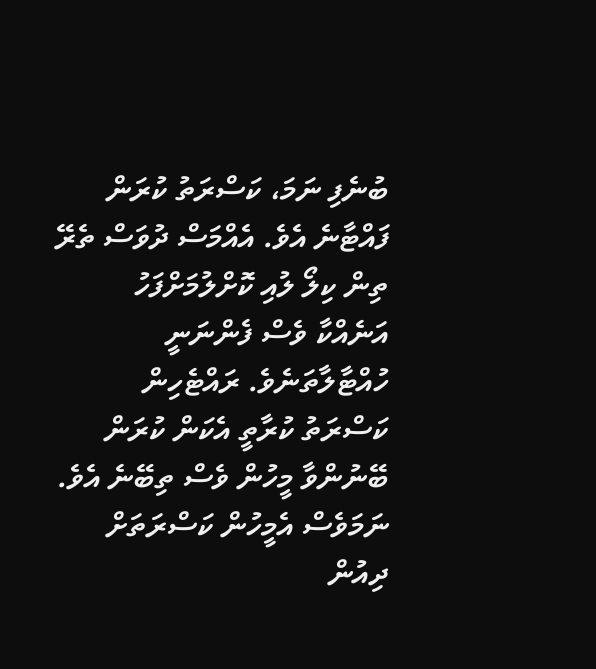ބުނެފި ނަމަ، ކަސްރަތު ކުރަން ފައްޓާނެ އެވެ. އެއްމަސް ދުވަސް ތެރޭ ތިން ކިލޯ ލުއި ކޮށްލުމަށްފަހު އަނެއްކާ ވެސް ފެންނަނީ ހުއްޓާލާތަނެވެ. ރައްޓެހިން ކަސްރަތު ކުރާތީ އެކަން ކުރަން ބޭނުންވާ މީހުން ވެސް ތިބޭނެ އެވެ. ނަމަވެސް އެމީހުން ކަސްރަތަށް ދިއުން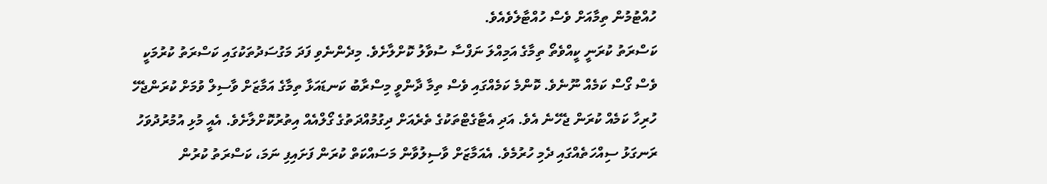ހުއްޓުމުން ތިމާއަށް ވެސް ހުއްޓާލެވެއެވެ.
ކަސްރަތު ކުރަނީ ކީއްވެތޯ ތިމާގެ އަމިއްލަ ނަފްސާ ސުވާލު ކޮށްލާށެވެ. މިދެންނެވި ފަދަ މަގުސަދުތަކުގައި ކަސްރަތު ކުރުމަކީ ވެސް ގޯސް ކަމެއް ނޫނެވެ. ކޮންމެ ކަމެއްގައި ވެސް ތިމާ ދާންވީ މިސްރާބު ކަނޑައަޅާ ތިމާގެ އަމާޒަށް ވާސިލް ވުމަށް ކުރަންޖެހޭ ހުރިހާ ކަމެއް ކުރަން ޖެހޭނެ އެވެ. އަދި އެޓާގެޓްތަކުގެ ތެރެއަށް ދިގުމުއްދަތުގެ ގޯލްއެއް އިތުރުކޮށްލާށެވެ. އެއީ މުޅި އުމުރުދުވަހު ރަނގަޅު ސިއްހަތެއްގައި ދެމި ހުރުމެވެ. އެއަމާޒަށް ވާސިލުވާން މަސައްކަތް ކުރަން ފަށައިފި ނަމަ، ކަސްރަތު ކުރުން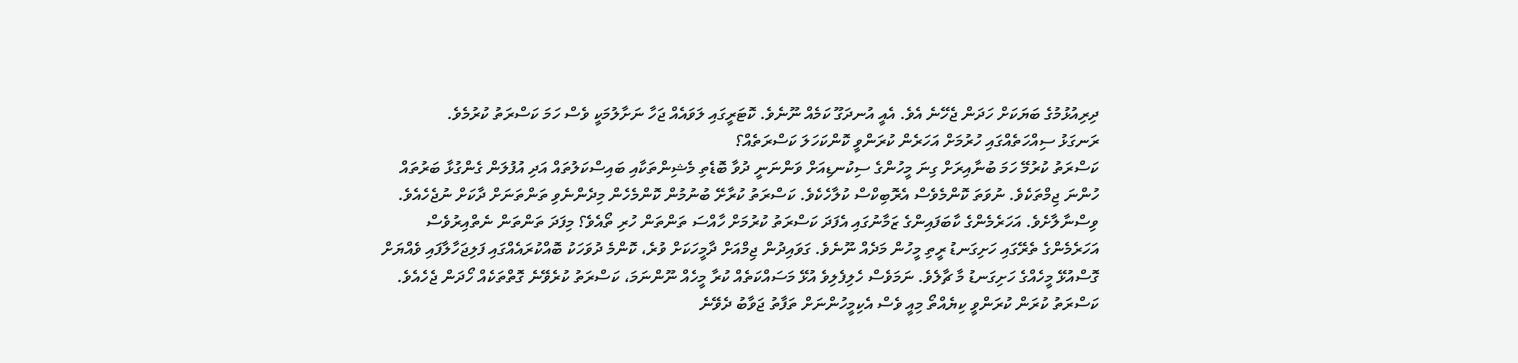ދިރިއުޅުމުގެ ބަޔަކަށް ހަދަން ޖެހޭނެ އެވެ. އެއީ އުނދަގޫ ކަމެއް ނޫނެވެ. ކޮޓަރީގައި ލަވައެއް ޖަހާ ނަށާލުމަކީ ވެސް ހަމަ ކަސްރަތު ކުރުމެވެ.
ރަނގަޅު ސިއްހަތެއްގައި ހުރުމަށް އަހަރެން ކުރަންވީ ކޮންކަހަލަ ކަސްރަތެއް؟
ކަސްރަތު ކުރުމޭ ހަމަ ބުނާއިރަށް ގިނަ މީހުންގެ ސިކުނޑިއަށް ވަންނަނީ ދުވާ ބޮޑެތި މެޝިންތަކާއި ބައިސްކަލުތައް އަދި އުފުލަން ގެންގުޅާ ބަރުތައް ހުންނަ ޖިމްތަކެވެ. ނުވަތަ ކޮންމެވެސް އެރޮބިކްސް ކުލާހެކެވެ. ކަސްރަތު ކުރާށޭ ބުނުމުން ކޮންމެހެން މިދެންނެވި ތަންތަނަށް ދާކަށް ނުޖެހެއެވެ. ވިސްނާލާށެވެ. އަހަރެމެންގެ ކާބަފައިންގެ ޒަމާނުގައި އެފަދަ ކަސްރަތު ކުރުމަށް ހާއްސަ ތަންތަން ހުރި ތޯއެވެ؟ މިފަދަ ތަންތަން ނެތްއިރުވެސް އަހަރެމެންގެ ތެރޭގައި ހަށިގަނޑު ރީތި މީހުން މަދެއް ނޫނެވެ. ގަވައިދުން ޖިމްއަށް ދާމީހަކަށް ވުރެ، ކޮންމެ ދުވަހަކު ބޮއްކުރައެއްގައި ފަލިޖަހާލާފައި ވެއްޔަށް ގޮސްއުޅޭ މީހެއްގެ ހަށިގަނޑު މާ ޗާލެވެ. ނަމަވެސް ހެލިފެލިވެ އުޅޭ މަސައްކަތެއް ކުރާ މީހެއް ނޫންނަމަ، ކަސްރަތު ކުރެވޭނެ ގޮތްތަކެއް ހޯދަން ޖެހެއެވެ.
ކަސްރަތު ކުރަން ކުރަންވީ ކިޔެއްތޯ މިއީ ވެސް އެކިމީހުންނަށް ތަފާތު ޖަވާބު ދެވޭނެ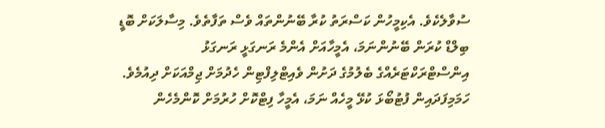ސުވާލެކެވެ. އެކިމީހުން ކަސްރަތު ކުރާ ބޭނުންތައް ވެސް ތަފާތެވެ. މިސާލަކަށް ބޮޑީ ބިލްޑް ކުރަން ބޭނުންނަމަ، އެމީހާއަށް އެންމެ ރަނގަޅީ ރަނގަޅު އިންސްޓްރަކްޓަރެއްގެ ބެލުމުގެ ދަށުން ވެއިޓްލިފްޓިން ހެދުމަށް ޖިމްއަކަށް ދިއުމެވެ. ހަމަމިފަދައިން ފުޓުބޯޅަ ކުޅޭ މީހެއް ނަމަ، އެމީހާ ފިޓްކޮށް ހުރުމަށް ކޮންމެހެން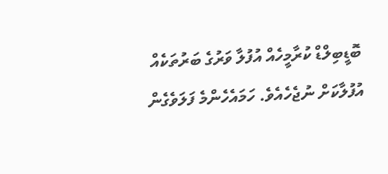ބޮޑީބިލްޑް ކުރާމީހެއް އުފުލާ ވަރުގެ ބަރުތަކެއް އުފުލާކަށް ނުޖެހެއެވެ. ހަމައެހެންމެ ފަލަވެގެން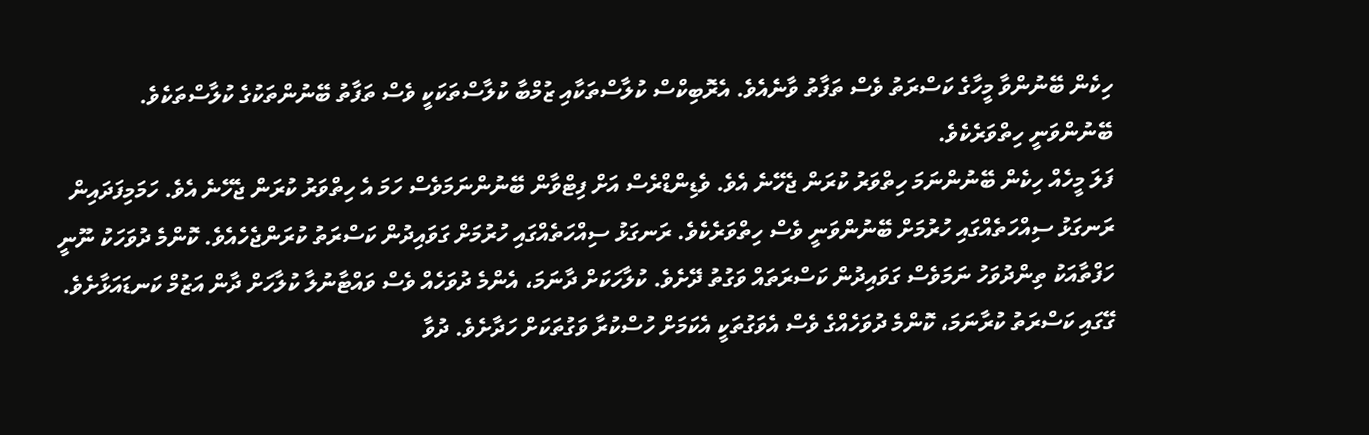ހިކެން ބޭނުންވާ މީހާގެ ކަސްރަތު ވެސް ތަފާތު ވާނެއެވެ. އެރޮބިކްސް ކުލާސްތަކާއި ޒުމްބާ ކުލާސްތަކަކީ ވެސް ތަފާތު ބޭނުންތަކުގެ ކުލާސްތަކެވެ.
ބޭނުންވަނީ ހިތްވަރެކެވެ.
ފަލަ މީހެއް ހިކެން ބޭނުންނަމަ ހިތްވަރު ކުރަން ޖެހޭނެ އެވެ. ވެޑިންޑްރެސް އަށް ފިޓްވާން ބޭނުންނަމަވެސް ހަމަ އެ ހިތްވަރު ކުރަން ޖެހޭނެ އެވެ. ހަމަމިފަދައިން ރަނގަޅު ސިއްހަތެއްގައި ހުރުމަށް ބޭނުންވަނީ ވެސް ހިތްވަރެކެވެ. ރަނގަޅު ސިއްހަތެއްގައި ހުރުމަށް ގަވައިދުން ކަސްރަތު ކުރަންޖެހެއެވެ. ކޮންމެ ދުވަހަކު ނޫނީ ހަފްތާއަކު ތިންދުވަހު ނަމަވެސް ގަވައިދުން ކަސްރަތައް ވަގުތު ދޭށެވެ. ކުލާހަކަށް ދާނަމަ، އެންމެ ދުވަހެއް ވެސް ވައްޓާނުލާ ކުލާހަށް ދާން އަޒުމް ކަނޑައަޅާށެވެ. ގޭގައި ކަސްރަތު ކުރާނަމަ، ކޮންމެ ދުވަހެއްގެ ވެސް އެވަގުތަކީ އެކަމަށް ހުސްކުރާ ވަގުތަކަށް ހަދާށެވެ. ދުވާ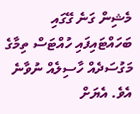މެޝިން ގަނެ ގޭގައި ބަހައްޓައިފައި ހުއްޓަސް ތިމާގެ މަގުސަދެއް ހާސިލެއް ނުވާނެ އެވެ. އެޔަށް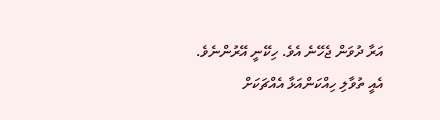އަރާ ދުވަން ޖެހޭނެ އެވެ. ހިކޭނީ އޭރުންނެވެ. އެއީ ތުވާލި ހިއްކަންއަޅާ އެއްޗަކަށް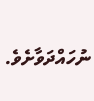ނުހައްދަވާށެވެ.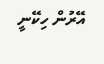އޭރުން ހިކޭނީ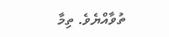ތުވާއްޔެވެ. ތިމާ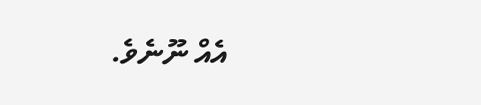އެއް ނޫނެވެ.